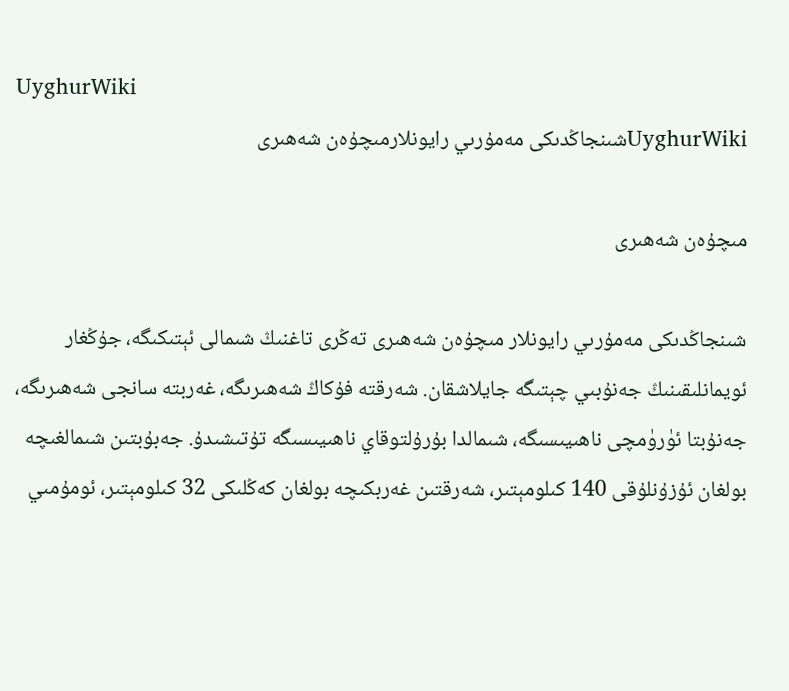UyghurWiki
UyghurWikiشىنجاڭدىكى مەمۇرىي رايونلارمىچۇەن شەھىرى

مىچۇەن شەھىرى

شىنجاڭدىكى مەمۇرىي رايونلار مىچۇەن شەھىرى تەڭرى تاغنىڭ شىمالى ئېتىكىگە، جۇڭغار ئويمانلىقىنىڭ جەنۇبىي چېتىگە جايلاشقان. شەرقتە فۇكاڭ شەھىرىگە، غەربتە سانجى شەھىرىگە، جەنۇبتا ئۈرۈمچى ناھىيىسىگە، شىمالدا بۇرۇلتوقاي ناھىيىسىگە تۇتىشىدۇ. جەبۇبتىن شىمالغىچە بولغان ئۇزۇنلۇقى 140 كىلومېتىر، شەرقتىن غەربكىچە بولغان كەڭلىكى 32 كىلومېتىر، ئومۇمىي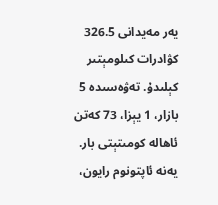يەر مەيدانى 326.5 كۋادرات كىلومېتىر كېلىدۇ. تەۋەسىدە 5 بازار، 1 يېزا، 73 كەتن ئاھالە كومىتېتى بار. يەنە ئاپتونوم رايون،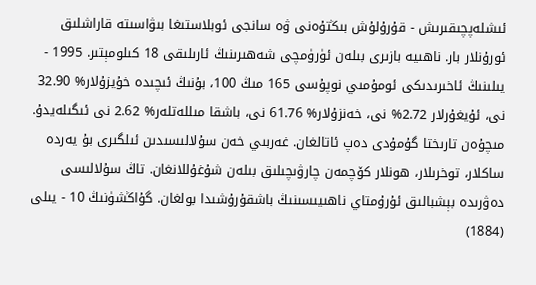ئىشلەپچىقىرىش - قۇرۇلۇش بىڭتۇەنى ۋە سانجى ئوبلاستىغا بىۋاسىتە قاراشلىق ئورۇنلار بار. ناھىيە بازىرى بىلەن ئۈرۈمچى شەھىرىنىڭ ئارىلىقى 18 كىلومېتىر. 1995 - يىلىنىڭ ئاخىرىدىكى ئومۇمىي نوپۇسى 165 مىڭ 100، بۇنىڭ ئىچىدە خۇيزۇلار% 32.90 نى، ئۇيغۇرلار 2.72% نى، خەنزۇلار% 61.76 نى، باشقا مىللەتلەر% 2.62 نى ئىگىلەيدۇ. مىچۇەن تارىختا گۇمۇدى دەپ ئاتالغان. غەربىي خەن سۇلالىسىدىن ئىلگىرى بۇ يەردە ساكلار، توخرىلار، ھونلار كۆچمەن چارۋىچىلىق بىلەن شۇغۇللانغان. تاڭ سۇلالىسى دەۋرىدە بېشبالىق ئۇرۇمتاي ناھىيىسىنىڭ باشقۇرۇشىدا بولغان. گۇاڭشۈنىڭ 10 - يىلى (1884)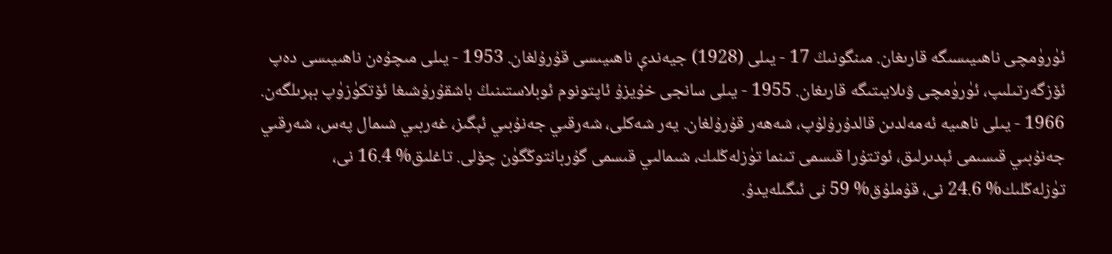ئۈرۈمچى ناھىيىسىگە قارىغان. مىنگونىڭ 17 - يىلى (1928) جيەندې ناھىيىسى قۇرۇلغان. 1953 - يىلى مىچۇەن ناھىيىسى دەپ ئۆزگەرتىلىپ، ئۈرۈمچى ۋىلايىتىگە قارىغان. 1955 - يىلى سانجى خۇيزۇ ئاپتونوم ئوبلاستىنىڭ باشقۇرۇشىغا ئۆتكۈزۈپ بېرىلگەن. 1966 - يىلى ناھىيە ئەمەلدىن قالدۇرۇلۇپ، شەھەر قۇرۇلغان. يەر شەكلى، شەرقىي جەنۇبىي ئېگىز، غەربىي شىمال پەس، شەرقىي جەنۇبىي قىسىمى ئېدىرلىق، ئوتتۇرا قىسمى تىنما تۈزلەڭلىك، شىمالىي قىسمى گۇربانتوڭگۈن چۆلى. تاغلىق% 16.4 نى، تۈزلەڭلىك% 24.6 نى، قۇملۇق% 59 نى ئىگىلەيدۇ.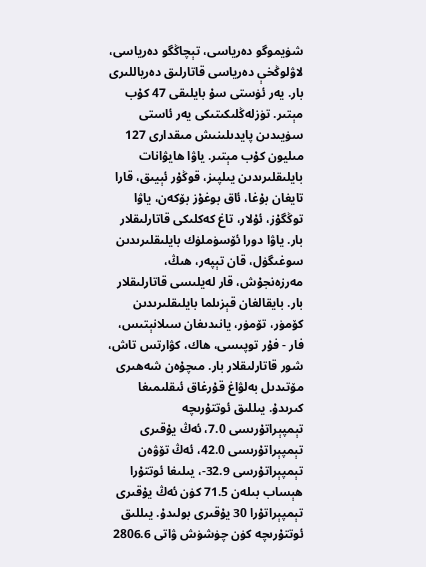شۈيموگو دەرياسى، تېچاڭگو دەرياسى، لاۋلوڭخې دەرياسى قاتارلىق دەرياللىرى بار. يەر ئۈستى سۇ بايلىقى 47 كۇب مېتىر. تۈزلەڭلىكىتىكى يەر ئاستى سۈيىدىن پايدىلىنىش مىقدارى 127 مىليون كۇب مېتىر. ياۋا ھايۋانات بايلىقلىرىدىن يىلپىز، قوڭۇر ئېيىق، قارا تايغان بۇغا، ئاق بوغۇز بۆكەن، ياۋا توڭگۇز، ئۇلار، تاغ كەكلىكى قاتارلىقلار بار. ياۋا دورا ئۆسۈملۈك بايلىقلىرىدىن سوغىگۈل، قان تېپەر، ھىڭ، مەرزەنجۇش، قار لەيلىسى قاتارلىقلار بار. بايقالغان قېزىلما بايلىقلىرىدىن كۆمۈر، تۆمۈر، يانىدىغان سىلانېتىس، فار - فۇر توپىسى، ھاك، كۋارتس تاش، شور قاتارلىقلار بار. مىچۇەن شەھىرى مۆتىدىل بەلۋاغ قۇرغاق ئىقلىمىغا كىرىدۇ. يىللىق ئوتتۇرىچە تېمپېراتۇرىسى 7.0، ئەڭ يۇقىرى تېمپېراتۇرىسى 42.0، ئەڭ تۆۋەن تېمپېراتۇرسى 32.9-، يىلىغا ئوتتۇرا ھېساب بىلەن 71.5 كۈن ئەڭ يۇقىرى تېمپېراتۇرا 30 يۇقىرى بولىدۇ. يىللىق ئوتتۇرىچە كۈن چۈشۈش ۋاتى 2806.6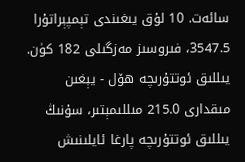سائەت. 10 لۇق يىغىندى تېمپېراتۇرا 3547.5، فىروسىز مەزگىلى 182 كۈن. يىللىق ئوتتۇرىچە ھۆل - يېغىن مىقدارى 215.0 مىللىمېتىر، سۇنىڭ يىللىق ئوتتۇرىچە پارغا ئايلىنىش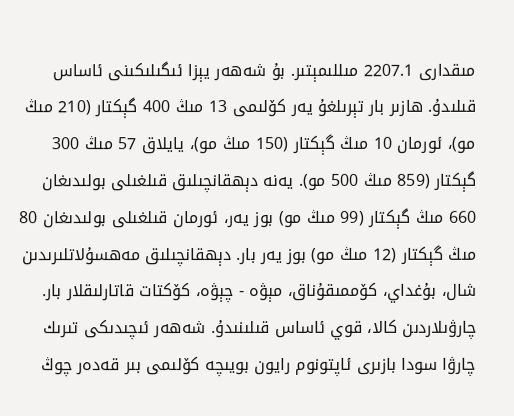مىقدارى 2207.1 مىللىمېتىر. بۇ شەھەر يېزا ئىگىلىكىنى ئاساس قىلىدۇ. ھازىر بار تېرىلغۇ يەر كۆلىمى 13 مىڭ 400 گېكتار (210 مىڭ مو)، ئورمان 10 مىڭ گېكتار (150 مىڭ مو)، يايلاق 57 مىڭ 300 گېكتار (859 مىڭ 500 مو). يەنە دېھقانچىلىق قىلغىلى بولىدىغان 660 مىڭ گېكتار (99 مىڭ مو) بوز يەر، ئورمان قىلغىلى بولىدىغان 80 مىڭ گېكتار (12 مىڭ مو) بوز يەر بار. دېھقانچىلىق مەھسۇلاتلىرىدىن شال، بۇغداي، كۆممىقۇناق، مېۋە - چېۋە، كۆكتات قاتارلىقلار بار. چارۋىلاردىن كالا، قوي ئاساس قىلىنىدۇ. شەھەر ئىچىدىكى تىرىك چارۋا سودا بازىرى ئاپتونوم رايون بويىچە كۆلىمى بىر قەدەر چوڭ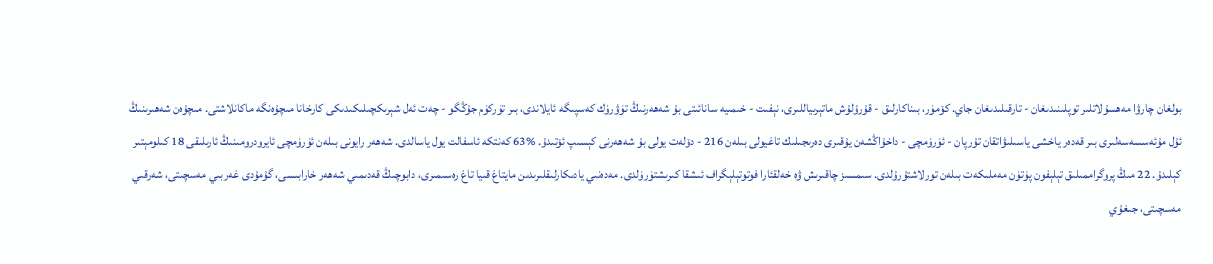بولغان چارۋا مەھسۇلاتلىر توپلىنىدىغان - تارقىلىدىغان جاي. كۆمۈر، بىناكارلىق - قۇرۇلۇش ماتېرىياللىرى، نېفىت - خىمىيە سانائىتى بۇ شەھەرنىڭ تۈۋرۈك كەسپىگە ئايلاندى، بىر تۈركۈم جۇڭگو - چەت ئەل شېرىكچىلىكىدىكى كارخانا مىچۇەنگە ماكانلاشتى. مىچۇەن شەھىرىنىڭ ئۇل مۇئەسسەسەلىرى بىر قەدەر ياخشى ياسىلىۋاتقان تۇرپان - ئۈرۈمچى - داخۇاڭشەن يۇقىرى دەرىجىلىك تاغيولى بىلەن 216 - دۆلەت يولى بۇ شەھەرنى كېسىپ ئۆتىدۇ. %63 كەنتكە ئاسفالت يول ياسالدى. شەھەر رايونى بىلەن ئۈرۈمچى ئايرودرومىنىڭ ئارىلىقى 18 كىلومېتىر كېلىدۇ. 22 مىڭ پروگراممىلىق تېلېفون پۈتۈن مەملىكەت بىلەن تورلاشتۇرۇلدى. سىمسىز چاقىرىش ۋە خەلقئارا فوتوتېلېگراف ئىشقا كىرىشتۈرۈلدى. مەدەنىي يادىكارلىقلىرىدىن مايتاغ قىيا تاغ رەسىمىرى، دابوچىڭ قەدىمىي شەھەر خارابىسى، گۇمۇدى غەربىي مەسچىتى، شەرقىي مەسچىتى، جىغۇي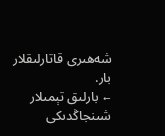شەھىرى قاتارلىقلار بار.
← بارلىق تېمىلار شىنجاڭدىكى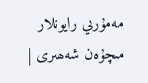مەمۇرىي رايونلار
مىچۇەن شەھىرى |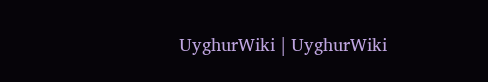UyghurWiki | UyghurWiki